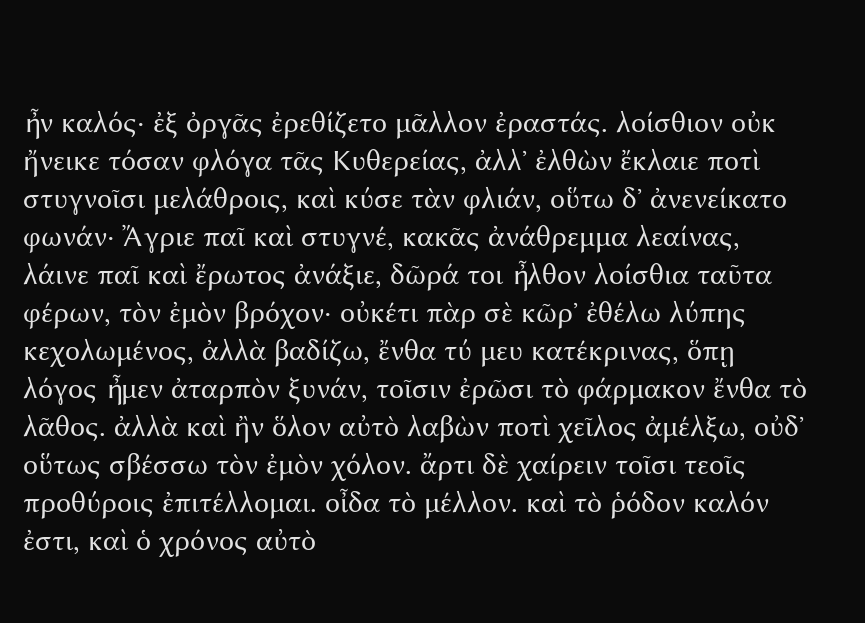ἦν καλός· ἐξ ὀργᾶς ἐρεθίζετο μᾶλλον ἐραστάς. λοίσθιον οὐκ ἤνεικε τόσαν φλόγα τᾶς Κυθερείας, ἀλλʼ ἐλθὼν ἔκλαιε ποτὶ στυγνοῖσι μελάθροις, καὶ κύσε τὰν φλιάν, οὕτω δʼ ἀνενείκατο φωνάν· Ἄγριε παῖ καὶ στυγνέ, κακᾶς ἀνάθρεμμα λεαίνας, λάινε παῖ καὶ ἔρωτος ἀνάξιε, δῶρά τοι ἦλθον λοίσθια ταῦτα φέρων, τὸν ἐμὸν βρόχον· οὐκέτι πὰρ σὲ κῶρʼ ἐθέλω λύπης κεχολωμένος, ἀλλὰ βαδίζω, ἔνθα τύ μευ κατέκρινας, ὅπῃ λόγος ἦμεν ἀταρπὸν ξυνάν, τοῖσιν ἐρῶσι τὸ φάρμακον ἔνθα τὸ λᾶθος. ἀλλὰ καὶ ἢν ὅλον αὐτὸ λαβὼν ποτὶ χεῖλος ἀμέλξω, οὐδʼ οὕτως σβέσσω τὸν ἐμὸν χόλον. ἄρτι δὲ χαίρειν τοῖσι τεοῖς προθύροις ἐπιτέλλομαι. οἶδα τὸ μέλλον. καὶ τὸ ῥόδον καλόν ἐστι, καὶ ὁ χρόνος αὐτὸ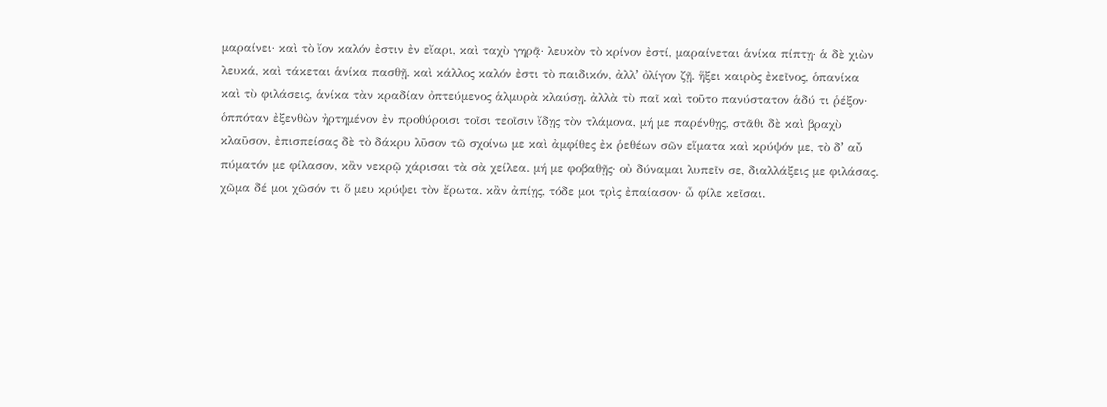μαραίνει· καὶ τὸ ἴον καλόν ἐστιν ἐν εἴαρι, καὶ ταχὺ γηρᾷ· λευκὸν τὸ κρίνον ἐστί, μαραίνεται ἁνίκα πίπτῃ· ἁ δὲ χιὼν λευκά, καὶ τάκεται ἁνίκα πασθῇ. καὶ κάλλος καλόν ἐστι τὸ παιδικόν, ἀλλʼ ὀλίγον ζῇ. ἥξει καιρὸς ἐκεῖνος, ὁπανίκα καὶ τὺ φιλάσεις, ἁνίκα τὰν κραδίαν ὀπτεύμενος ἁλμυρὰ κλαύσῃ. ἀλλὰ τὺ παῖ καὶ τοῦτο πανύστατον ἁδύ τι ῥέξον· ὁππόταν ἐξενθὼν ἠρτημένον ἐν προθύροισι τοῖσι τεοῖσιν ἴδῃς τὸν τλάμονα, μή με παρένθῃς, στᾶθι δὲ καὶ βραχὺ κλαῦσον, ἐπισπείσας δὲ τὸ δάκρυ λῦσον τῶ σχοίνω με καὶ ἀμφίθες ἐκ ῥεθέων σῶν εἵματα καὶ κρύψόν με, τὸ δʼ αὖ πύματόν με φίλασον, κἂν νεκρῷ χάρισαι τὰ σὰ χείλεα. μή με φοβαθῇς· οὐ δύναμαι λυπεῖν σε, διαλλάξεις με φιλάσας. χῶμα δέ μοι χῶσόν τι ὅ μευ κρύψει τὸν ἔρωτα. κἂν ἀπίῃς, τόδε μοι τρὶς ἐπαίασον· ὦ φίλε κεῖσαι.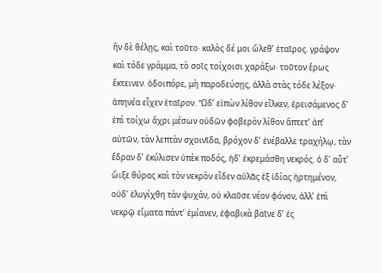ἢν δὲ θέλῃς, καὶ τοῦτο· καλὸς δέ μοι ὤλεθʼ ἑταῖρος. γράψον καὶ τόδε γράμμα, τὸ σοῖς τοίχοισι χαράξω· τοῦτον ἔρως ἔκτεινεν. ὁδοιπόρε, μὴ παροδεύσῃς, ἀλλὰ στὰς τόδε λέξον· ἀπηνέα εἶχεν ἑταῖρον. Ὧδʼ εἰπὼν λίθον εἷλκεν, ἐρεισάμενος δʼ ἐπὶ τοίχω ἄχρι μέσων οὐδῶν φοβερὸν λίθον ἅπτετʼ ἀπʼ αὐτῶν, τὰν λεπτὰν σχοινῖδα, βρόχον δʼ ἐνέβαλλε τραχήλῳ, τὰν ἕδραν δʼ ἐκύλισεν ὑπὲκ ποδός, ἠδʼ ἐκρεμάσθη νεκρός. ὁ δʼ αὖτʼ ὤιξε θύρας καὶ τὸν νεκρὸν εἶδεν αὐλᾶς ἐξ ἰδίας ἠρτημένον, οὐδʼ ἐλυγίχθη τὰν ψυχάν, οὐ κλαῦσε νέον φόνον, ἀλλʼ ἐπὶ νεκρῷ εἵματα πάντʼ ἐμίανεν, ἐφαβικὰ βαῖνε δʼ ἐς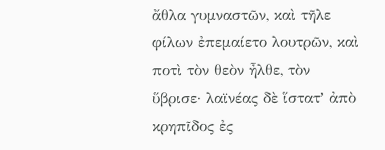ἄθλα γυμναστῶν, καὶ τῆλε φίλων ἐπεμαίετο λουτρῶν, καὶ ποτὶ τὸν θεὸν ἦλθε, τὸν ὕβρισε· λαϊνέας δὲ ἵστατʼ ἀπὸ κρηπῖδος ἐς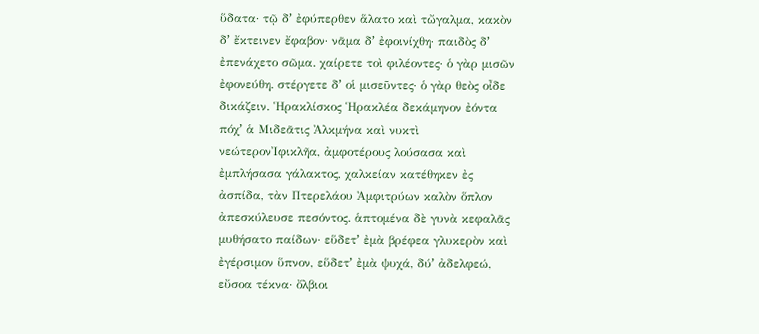ὕδατα· τῷ δʼ ἐφύπερθεν ἅλατο καὶ τὤγαλμα, κακὸν δʼ ἔκτεινεν ἔφαβον· νᾶμα δʼ ἐφοινίχθη· παιδὸς δʼ ἐπενάχετο σῶμα. χαίρετε τοὶ φιλέοντες· ὁ γὰρ μισῶν ἐφονεύθη. στέργετε δʼ οἱ μισεῦντες· ὁ γὰρ θεὸς οἶδε δικάζειν. Ἡρακλίσκος Ἡρακλέα δεκάμηνον ἐόντα πόχʼ ἁ Μιδεᾶτις Ἀλκμήνα καὶ νυκτὶ νεώτερονἸφικλῆα, ἀμφοτέρους λούσασα καὶ ἐμπλήσασα γάλακτος, χαλκείαν κατέθηκεν ἐς ἀσπίδα, τὰν Πτερελάου Ἀμφιτρύων καλὸν ὅπλον ἀπεσκύλευσε πεσόντος. ἁπτομένα δὲ γυνὰ κεφαλᾶς μυθήσατο παίδων· εὕδετʼ ἐμὰ βρέφεα γλυκερὸν καὶ ἐγέρσιμον ὕπνον, εὕδετʼ ἐμὰ ψυχά, δύʼ ἀδελφεώ, εὔσοα τέκνα· ὄλβιοι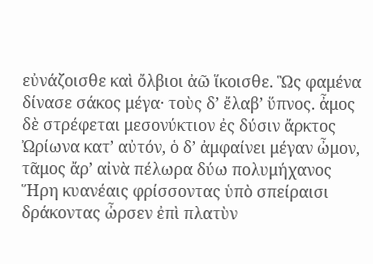εὐνάζοισθε καὶ ὄλβιοι ἀῶ ἵκοισθε. Ὣς φαμένα δίνασε σάκος μέγα· τοὺς δʼ ἔλαβʼ ὕπνος. ἆμος δὲ στρέφεται μεσονύκτιον ἐς δύσιν ἄρκτος Ὠρίωνα κατʼ αὐτόν, ὁ δʼ ἀμφαίνει μέγαν ὦμον, τᾶμος ἄρʼ αἰνὰ πέλωρα δύω πολυμήχανος Ἥρη κυανέαις φρίσσοντας ὑπὸ σπείραισι δράκοντας ὦρσεν ἐπὶ πλατὺν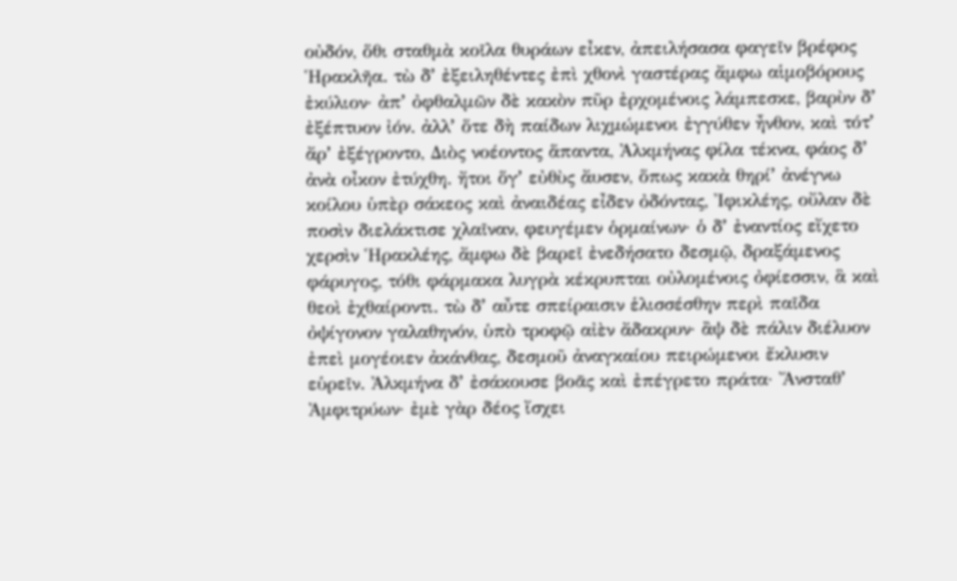οὐδόν, ὅθι σταθμὰ κοῖλα θυράων εἶκεν, ἀπειλήσασα φαγεῖν βρέφος Ἡρακλῆα. τὼ δʼ ἐξειληθέντες ἐπὶ χθονὶ γαστέρας ἄμφω αἱμοβόρους ἐκύλιον· ἀπʼ ὀφθαλμῶν δὲ κακὸν πῦρ ἐρχομένοις λάμπεσκε, βαρὺν δʼ ἐξέπτυον ἰόν. ἀλλʼ ὅτε δὴ παίδων λιχμώμενοι ἐγγύθεν ἦνθον, καὶ τότʼ ἄρʼ ἐξέγροντο, Διὸς νοέοντος ἅπαντα, Ἀλκμήνας φίλα τέκνα, φάος δʼ ἀνὰ οἶκον ἐτύχθη. ἤτοι ὅγʼ εὐθὺς ἄυσεν, ὅπως κακὰ θηρίʼ ἀνέγνω κοίλου ὑπὲρ σάκεος καὶ ἀναιδέας εἶδεν ὀδόντας, Ἰφικλέης, οὔλαν δὲ ποσὶν διελάκτισε χλαῖναν, φευγέμεν ὁρμαίνων· ὁ δʼ ἐναντίος εἴχετο χερσὶν Ἡρακλέης, ἄμφω δὲ βαρεῖ ἐνεδήσατο δεσμῷ, δραξάμενος φάρυγος, τόθι φάρμακα λυγρὰ κέκρυπται οὐλομένοις ὀφίεσσιν, ἃ καὶ θεοὶ ἐχθαίροντι. τὼ δʼ αὖτε σπείραισιν ἑλισσέσθην περὶ παῖδα ὀψίγονον γαλαθηνόν, ὑπὸ τροφῷ αἰὲν ἄδακρυν· ἂψ δὲ πάλιν διέλυον ἐπεὶ μογέοιεν ἀκάνθας, δεσμοῦ ἀναγκαίου πειρώμενοι ἔκλυσιν εὑρεῖν. Ἀλκμήνα δʼ ἐσάκουσε βοᾶς καὶ ἐπέγρετο πράτα· Ἄνσταθʼ Ἀμφιτρύων· ἐμὲ γὰρ δέος ἴσχει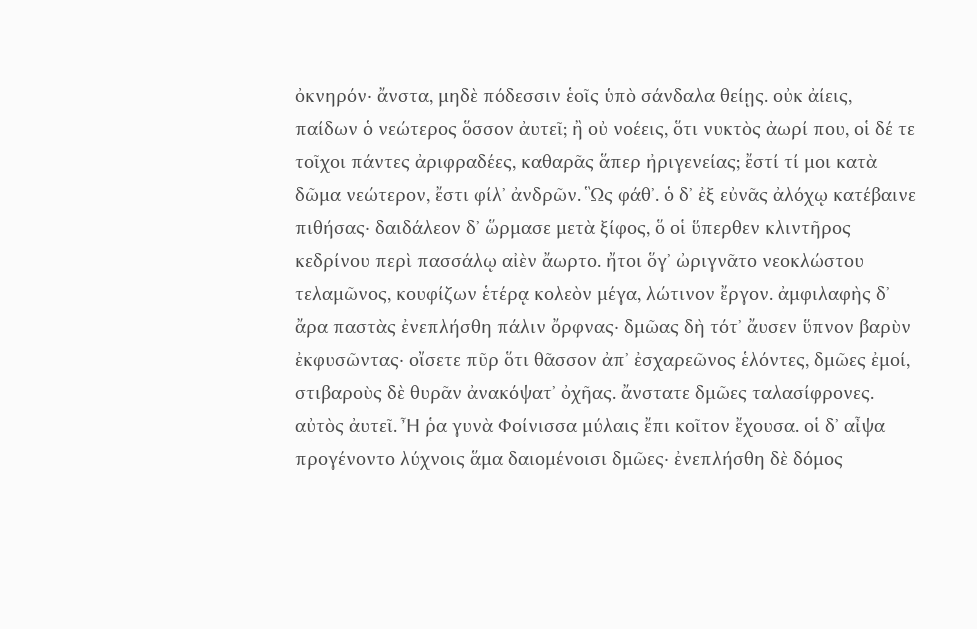ὀκνηρόν· ἄνστα, μηδὲ πόδεσσιν ἑοῖς ὑπὸ σάνδαλα θείῃς. οὐκ ἀίεις, παίδων ὁ νεώτερος ὅσσον ἀυτεῖ; ἢ οὐ νοέεις, ὅτι νυκτὸς ἀωρί που, οἱ δέ τε τοῖχοι πάντες ἀριφραδέες, καθαρᾶς ἅπερ ἠριγενείας; ἔστί τί μοι κατὰ δῶμα νεώτερον, ἔστι φίλʼ ἀνδρῶν. Ὣς φάθʼ. ὁ δʼ ἐξ εὐνᾶς ἀλόχῳ κατέβαινε πιθήσας· δαιδάλεον δʼ ὥρμασε μετὰ ξίφος, ὅ οἱ ὕπερθεν κλιντῆρος κεδρίνου περὶ πασσάλῳ αἰὲν ἄωρτο. ἤτοι ὅγʼ ὠριγνᾶτο νεοκλώστου τελαμῶνος, κουφίζων ἑτέρᾳ κολεὸν μέγα, λώτινον ἔργον. ἀμφιλαφὴς δʼ ἄρα παστὰς ἐνεπλήσθη πάλιν ὄρφνας· δμῶας δὴ τότʼ ἄυσεν ὕπνον βαρὺν ἐκφυσῶντας· οἴσετε πῦρ ὅτι θᾶσσον ἀπʼ ἐσχαρεῶνος ἑλόντες, δμῶες ἐμοί, στιβαροὺς δὲ θυρᾶν ἀνακόψατʼ ὀχῆας. ἄνστατε δμῶες ταλασίφρονες. αὐτὸς ἀυτεῖ. Ἦ ῥα γυνὰ Φοίνισσα μύλαις ἔπι κοῖτον ἔχουσα. οἱ δʼ αἶψα προγένοντο λύχνοις ἅμα δαιομένοισι δμῶες· ἐνεπλήσθη δὲ δόμος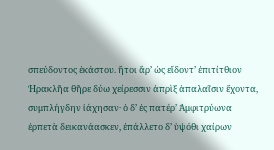σπεύδοντος ἑκάστου. ἤτοι ἄρʼ ὡς εἴδοντʼ ἐπιτίτθιον Ἡρακλῆα θῆρε δύω χείρεσσιν ἀπρὶξ ἁπαλαῖσιν ἔχοντα, συμπλήγδην ἰάχησαν· ὁ δʼ ἐς πατέρʼ Ἀμφιτρύωνα ἑρπετὰ δεικανάασκεν, ἐπάλλετο δʼ ὑψόθι χαίρων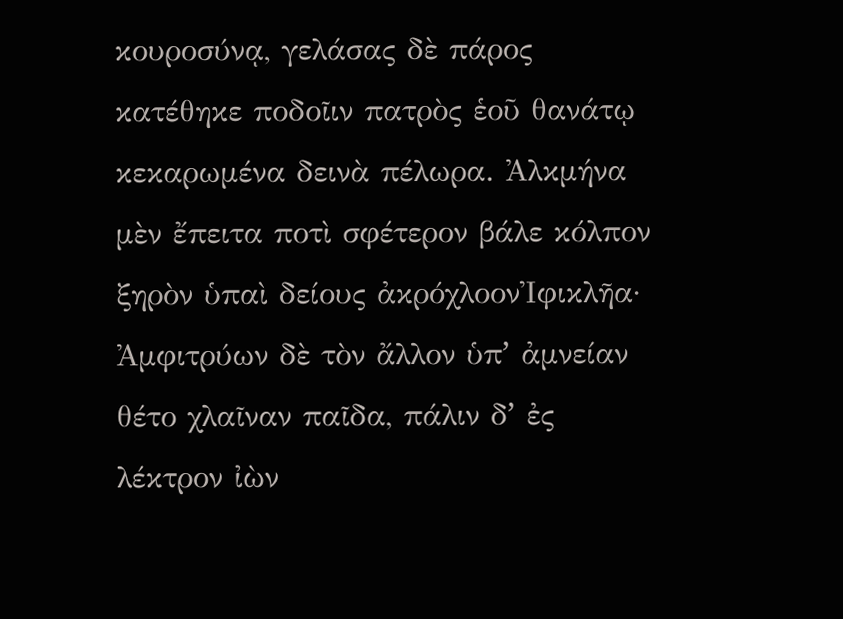κουροσύνᾳ, γελάσας δὲ πάρος κατέθηκε ποδοῖιν πατρὸς ἑοῦ θανάτῳ κεκαρωμένα δεινὰ πέλωρα. Ἀλκμήνα μὲν ἔπειτα ποτὶ σφέτερον βάλε κόλπον ξηρὸν ὑπαὶ δείους ἀκρόχλοονἸφικλῆα· Ἀμφιτρύων δὲ τὸν ἄλλον ὑπʼ ἀμνείαν θέτο χλαῖναν παῖδα, πάλιν δʼ ἐς λέκτρον ἰὼν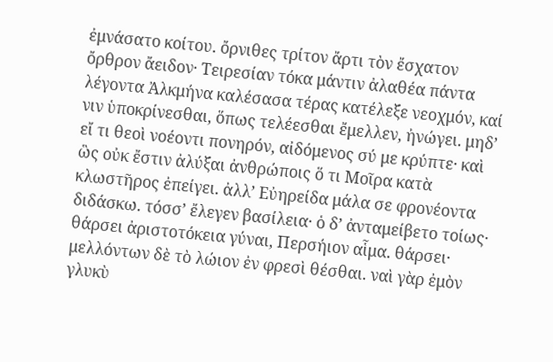ἐμνάσατο κοίτου. ὄρνιθες τρίτον ἄρτι τὸν ἔσχατον ὄρθρον ἄειδον· Τειρεσίαν τόκα μάντιν ἀλαθέα πάντα λέγοντα Ἀλκμήνα καλέσασα τέρας κατέλεξε νεοχμόν, καί νιν ὑποκρίνεσθαι, ὅπως τελέεσθαι ἔμελλεν, ἠνώγει. μηδʼ εἴ τι θεοὶ νοέοντι πονηρόν, αἰδόμενος σύ με κρύπτε· καὶ ὣς οὐκ ἔστιν ἀλύξαι ἀνθρώποις ὅ τι Μοῖρα κατὰ κλωστῆρος ἐπείγει. ἀλλʼ Εὐηρείδα μάλα σε φρονέοντα διδάσκω. τόσσʼ ἔλεγεν βασίλεια· ὁ δʼ ἀνταμείβετο τοίως· θάρσει ἀριστοτόκεια γύναι, Περσήιον αἷμα. θάρσει· μελλόντων δὲ τὸ λώιον ἐν φρεσὶ θέσθαι. ναὶ γὰρ ἐμὸν γλυκὺ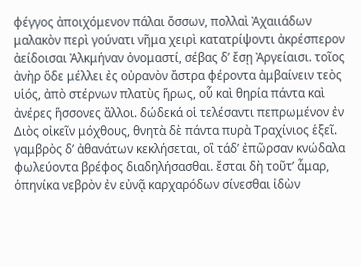φέγγος ἀποιχόμενον πάλαι ὄσσων, πολλαὶ Ἀχαιιάδων μαλακὸν περὶ γούνατι νῆμα χειρὶ κατατρίψοντι ἀκρέσπερον ἀείδοισαι Ἀλκμήναν ὀνομαστί, σέβας δʼ ἔσῃ Ἀργείαισι. τοῖος ἀνὴρ ὅδε μέλλει ἐς οὐρανὸν ἄστρα φέροντα ἀμβαίνειν τεὸς υἱός, ἀπὸ στέρνων πλατὺς ἥρως, οὗ καὶ θηρία πάντα καὶ ἀνέρες ἥσσονες ἄλλοι. δώδεκά οἱ τελέσαντι πεπρωμένον ἐν Διὸς οἰκεῖν μόχθους, θνητὰ δὲ πάντα πυρὰ Τραχίνιος ἑξεῖ. γαμβρὸς δʼ ἀθανάτων κεκλήσεται, οἳ τάδʼ ἐπῶρσαν κνώδαλα φωλεύοντα βρέφος διαδηλήσασθαι. ἔσται δὴ τοῦτʼ ἆμαρ, ὁπηνίκα νεβρὸν ἐν εὐνᾷ καρχαρόδων σίνεσθαι ἰδὼν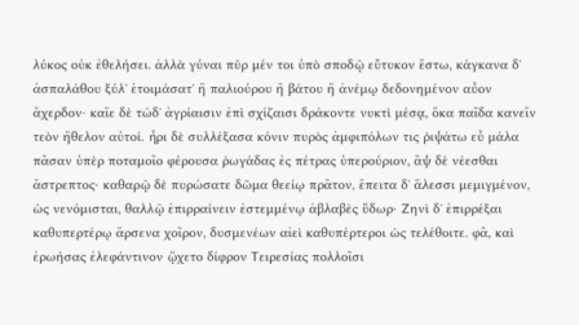λύκος οὐκ ἐθελήσει. ἀλλὰ γύναι πῦρ μέν τοι ὑπὸ σποδῷ εὔτυκον ἔστω, κάγκανα δʼ ἀσπαλάθου ξύλʼ ἑτοιμάσατʼ ἢ παλιούρου ἢ βάτου ἢ ἀνέμῳ δεδονημένον αὖον ἄχερδον· καῖε δὲ τώδʼ ἀγρίαισιν ἐπὶ σχίζαισι δράκοντε νυκτὶ μέσᾳ, ὅκα παῖδα κανεῖν τεὸν ἤθελον αὐτοί. ἦρι δὲ συλλέξασα κόνιν πυρὸς ἀμφιπόλων τις ῥιψάτω εὖ μάλα πᾶσαν ὑπὲρ ποταμοῖο φέρουσα ῥωγάδας ἐς πέτρας ὑπερούριον, ἂψ δὲ νέεσθαι ἄστρεπτος· καθαρῷ δὲ πυρώσατε δῶμα θεείῳ πρᾶτον, ἔπειτα δʼ ἅλεσσι μεμιγμένον, ὡς νενόμισται, θαλλῷ ἐπιρραίνειν ἐστεμμένῳ ἀβλαβὲς ὕδωρ· Ζηνὶ δʼ ἐπιρρέξαι καθυπερτέρῳ ἄρσενα χοῖρον, δυσμενέων αἰεὶ καθυπέρτεροι ὡς τελέθοιτε. φᾶ, καὶ ἐρωήσας ἐλεφάντινον ᾤχετο δίφρον Τειρεσίας πολλοῖσι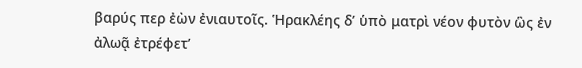βαρύς περ ἐὼν ἐνιαυτοῖς. Ἡρακλέης δʼ ὑπὸ ματρὶ νέον φυτὸν ὣς ἐν ἀλωᾷ ἐτρέφετʼ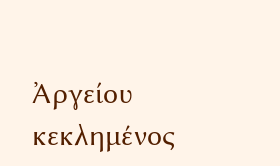Ἀργείου κεκλημένος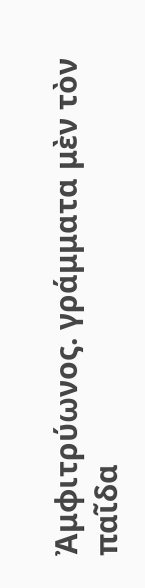Ἀμφιτρύωνος. γράμματα μὲν τὸν παῖδα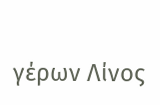γέρων Λίνος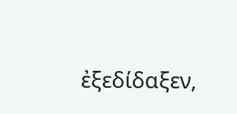ἐξεδίδαξεν,